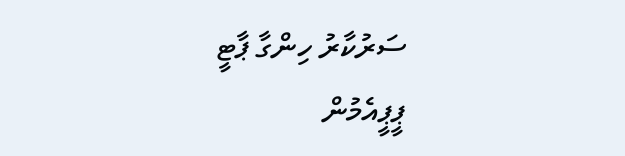ސަރުކާރު ހިންގާ ޕާޓީ ޕީޕީއެމުން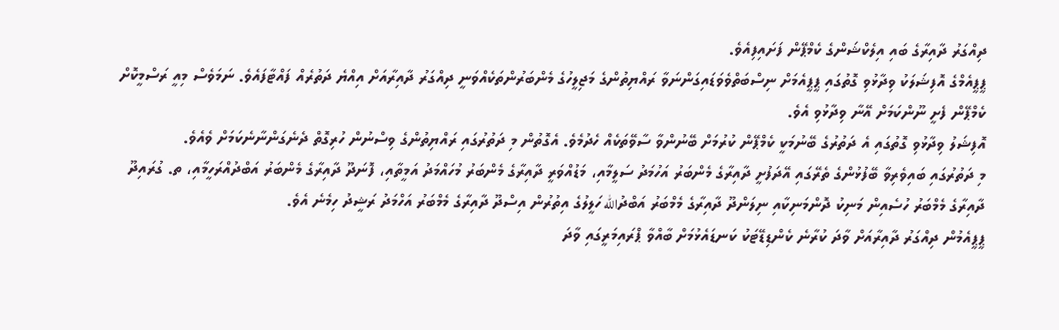ދިއްގަރު ދާއިރާގެ ބައި އިލެކްޝަންގެ ކެމްޕޭން ފަށައިފިއެވެ.
ޕީޕީއެމްގެ އޮފިޝަލަކު ވިދާޅުވި ގޮތުގައި ޕީޕީއެމަށް ނިސްބަތްވެވަޑައިގަންނަވާ ރައްޔިތުންގެ މަޖިލީހުގެ މެންބަރުންތަކެއްވަނީ ދިއްގަރު ދާއިރާއަށް އިއްޔެ ދަތުރެއް ފައްޓާފައެވެ. ނަމަވެސް މިއީ ރަސްމީކޮށް ކެމްޕޭން ފެށީ ނޫންކަމަށް އޭނާ ވިދާޅުވި އެވެ.
އޮފިޝަލު ވިދާޅުވި ގޮތުގައި އެ ދަތުރުގެ ބޭނުމަކީ ކެމްޕޭން ކުރުމަށް ބޭނުންވާ ސާވޭތަކެއް ހެދުމެވެ. އެގޮތުން މި ދަތުރުގައި ރައްޔިތުންގެ ވިސްނުން ހުރިގޮތް ދެނެގަންނާނެކަމަށް ވެއެވެ.
މި ދަތުރުގައި ބައިވެރިވާ ބޭފުޅުންގެ ތެރޭގައި އޭދަފުށީ ދާއިރާގެ މެންބަރު އަހުމަދު ސަލީމާއި، މަޑުއްވަރީ ދާއިރާގެ މެންބަރު މުހައްމަދު އަމީތާއި، ފޮނަދޫ ދާއިރާގެ މެންބަރު އަބްދުއްރަހީމާއި، ތ. ގުރައިދޫ ދާއިރާގެ މެމްބަރު ހުސެއިން މަނިކު ދޮންމަނިކާއި ނިލަންދޫ ދާއިރާގެ މެމްބަރު އަބްދުالله ހަލީލުގެ އިތުރުން އިސްދޫ ދާއިރާގެ މެމްބަރު އަހްމަދު ރަޝީދު ހިމެނެ އެވެ.
ޕީޕީއެމުން ދިއްގަރު ދާއިރާއަށް ވާދަ ކުރާނެ ކެންޑިޑޭޓަކު ކަނޑައެޅުމަށް ބާއްވާ ޕްރައިމަރީގައި ވާދަ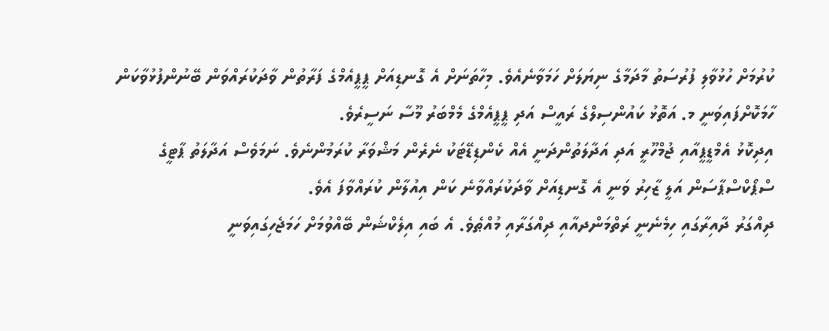ކުރުމަށް ހުޅުވާލި ފުރުސަތު މާދަމާގެ ނިޔަލަށް ހަމަވާނެއެވެ. މިހާތަނަށް އެ ގޮނޑިއަށް ޕީޕީއެމްގެ ފަރާތުން ވާދަކުރައްވަން ބޭނުންފުޅުވާކަން ހާމަކޮށްފައިވަނީ މ. އަތޮޅު ކައުންސިލްގެ ރައީސް އަދި ޕީޕީއެމްގެ މެމްބަރު މޫސާ ނަސީރެވެ.
އިދިކޮޅު އެމްޑީޕީއާއި ޖުމްހޫރީ އަދި އަދާލަތުންދަނީ އެއް ކެންޑިޑޭޓަކު ނެރެން މަޝްވަރާ ކުރަމުންނެވެ. ނަމަވެސް އަދާލަތު ޕާޓީގެ ސްޕޯކްސްޕާސަން އަލީ ޒާހިރު ވަނީ އެ ގޮނޑިއަށް ވާދަކުރައްވާނެ ކަން އިއުލާން ކުރައްވާފަ އެވެ.
ދިއްގަރު ދާއިރާގައި ހިމެނެނީ ރަތްމަންދއާއި ދިއްގަރާއި މުއްޠެވެ. އެ ބައި އިލެކްޝަން ބޭއްވުމަށް ހަމަޖެހިގައިވަނީ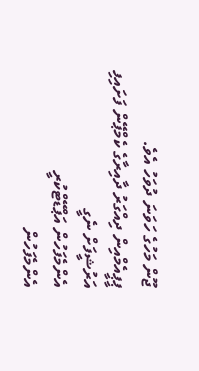ޖޫން މަހުގެ ހަވަނަ ދުވަހު އެވެ.
ޕީޕީއެމްއިން ދިއްގަރު ދާއިރާގެ ކެމްޕޭން ފަށައިފި
އަރުޝީފަށް ނެގީ
އެންމެފަހުން އަޕްޑޭޓްކުރީ
އެންމެފަހުން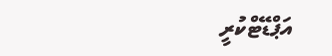އަޕްޑޭޓްކުރީ